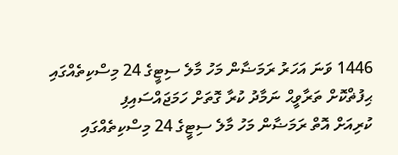1446 ވަނަ އަހަރު ރަމަޟާން މަހު މާލެ ސިޓީގެ 24 މިސްކިތެއްގައި ޙިފުޡްކޮށް ތަރާވީޙް ނަމާދު ކުރާ ގޮތަށް ހަމަޖައްސައިފި
ކުރިއަށް އޮތް ރަމަޟާން މަހު މާލެ ސިޓީގެ 24 މިސްކިތެއްގައި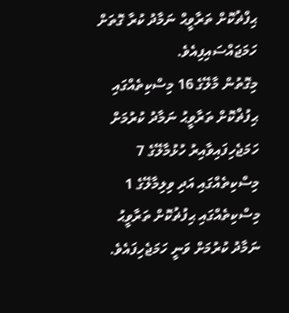ޙިފްޡުކޮށް ތަރާވީޙް ނަމާދު ކުރާ ގޮތަށް ހަމަޖައްސައިފިއެވެ.
މިގޮތުން މާލޭގެ 16 މިސްކިތެއްގައި ޙިފުޡްކޮށް ތަރާވީޙު ނަމާދު ކުރުމަށް ހަމަޖެހިފައިވާއިރު ހުޅުމާލޭގެ 7 މިސްކިތެއްގައި އަދި ވިލިމާލޭގެ 1 މިސްކިތެއްގައި ޙިފުޡުކޮށް ތަރާވީޙު ނަމާދު ކުރުމަށް ވަނީ ހަމަޖެހިފައެވެ.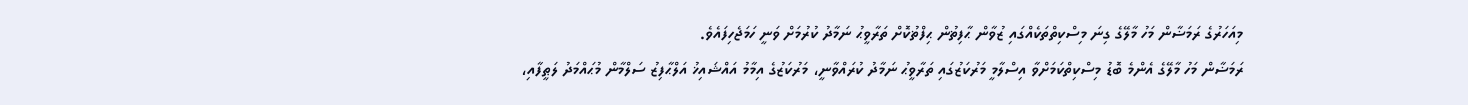މިއަހަރުގެ ރަމަޟާން މަހު މާލޭގެ ގިނަ މިސްކިތްތަކެއްގައި ޒުވާން ޙާފިޡުން ޙިފްޡުކޮށް ތަރާވީޙު ނަމާދު ކުރުމަށް ވަނީ ހަމަޖެހިފައެވެ.
ރަމަޟާން މަހު މާލޭގެ އެންމެ ބޮޑު މިސްކިތްކަމަށްވާ އިސްލާމީ މަރުކަޒުގައި ތަރާވީޙު ނަމާދު ކުރައްވާނީ، މަރުކަޒުގެ އިމާމު އައްޝައިޚު އަލްޙާފިޒު ސަލްމާން މުޙައްމަދު ލަޠީފާއި،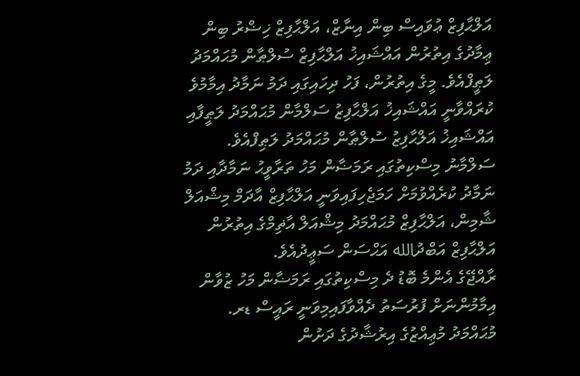އަލްޙާފިޒް ޢުވައިސް ބިން އިނާޒް، އަލްޙާފިޒް ޚިޟްރު ބިން ޢިމާދުގެ އިތުރުން އައްޝައިޚު އަލްޙާފިޒް ސުލްޠާން މުޙައްމަދު ލަޠީފްއެވެ. މީގެ އިތުރުން، ފަހު ދިހައިގައި ދަމު ނަމާދު އިމާމުވެ ކުރައްވާނީ އައްޝައިޚު އަލްޙާފިޒު ސަލްމާން މުޙައްމަދު ލަޠީފާއި އައްޝައިޚު އަލްޙާފިޒު ސުލްޠާން މުޙައްމަދު ލަޠިފްއެވެ.
ސަލްމާނު މިސްކިތުގައި ރަމަޟާން މަހު ތަރާވީޙު ނަމާދާއި ދަމު ނަމާދު ކުރެއްވުމަށް ހަމަޖެހިފައިވަނީ އަލްޙާފިޒް އާދަމް މިޝްއަލް ޝާމިން، އަލްޙާފިޒް މުޙައްމަދު މިޝްއަލް އާޡިމްގެ އިތުރުން އަލްޙާފިޒް އަބްދުالله އަޙްސަން ސަޢީދުއެވެ.
ރާއްޖޭގެ އެންމެ ބޮޑު ދެ މިސްކިތުގައި ރަމަޟާން މަހު ޒުވާން އިމާމުންނަށް ފުރުސަތު ދެއްވާފައިމިވަނީ ރައީސް ޑރ. މުޙައްމަދު މުޢިއްޒުގެ އިރުޝާދުގެ ދަށުން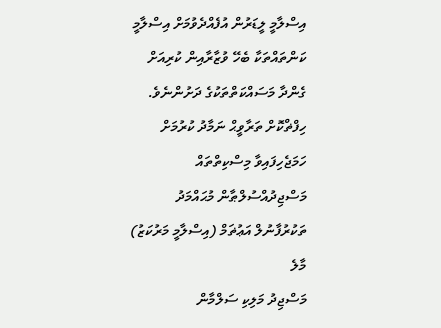އިސްލާމީ ލީޑަރުން އުފެއްދެވުމަށް އިސްލާމީ ކަންތައްތަކާ ބެހޭ ވުޒާރާއިން ކުރިއަށް ގެންދާ މަސައްކަތްތަކުގެ ދަށުންނެވެ.
ހިފްޡްކޮށް ތަރާވީޙް ނަމާދު ކުރުމަށް ހަމަޖެހިފައިވާ މިސްކިތްތައް
މަސްޖިދުއްސުލްޠާން މުޙައްމަދު ތަކުރުފާނުލް އަޢުޡަމް (އިސްލާމީ މަރުކަޒު)
މާލެ
މަސްޖިދު މަލިކި ސަލްމާން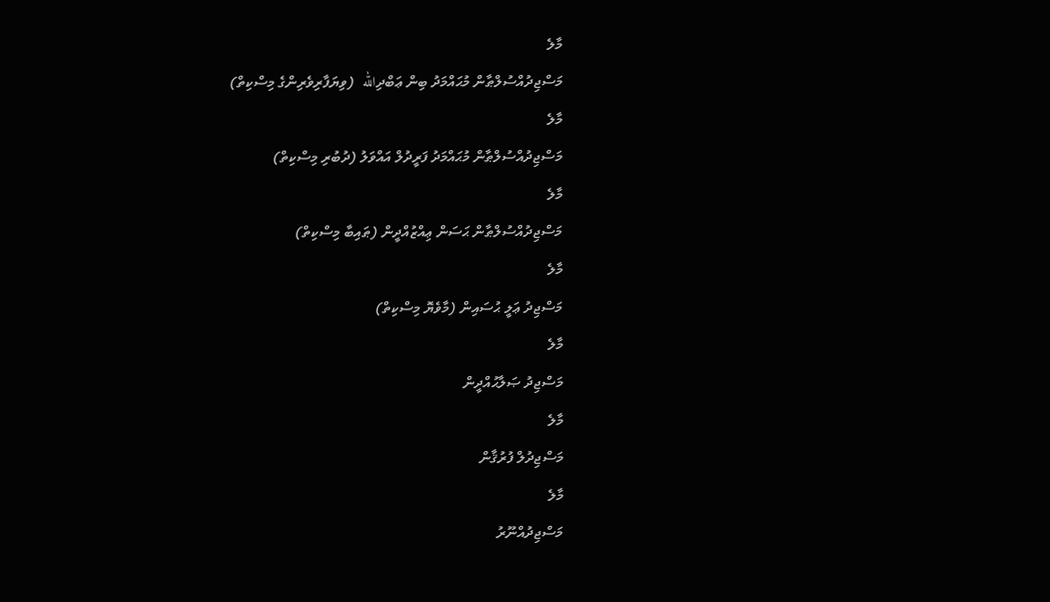މާލެ
މަސްޖިދުއްސުލްޠާން މުޙައްމަދު ބިން ޢަބްދިالله  (ވިޔަފާރިވެރިންގެ މިސްކިތް)
މާލެ
މަސްޖިދުއްސުލްޠާން މުޙައްމަދު ފަރީދުލް އައްވަލު (ދުބުރި މިސްކިތް)
މާލެ
މަސްޖިދުއްސުލްޠާން ޙަސަން ޢިއްޒުއްދީން (ޠައިބާ މިސްކިތް)
މާލެ
މަސްޖިދު ޢަލީ ޙުސައިން (މާވެޔޮ މިސްކިތް)
މާލެ
މަސްޖިދު ޞަލާޙުއްދީން
މާލެ
މަސްޖިދުލް ފުރުޤާން
މާލެ
މަސްޖިދުއްނޫރު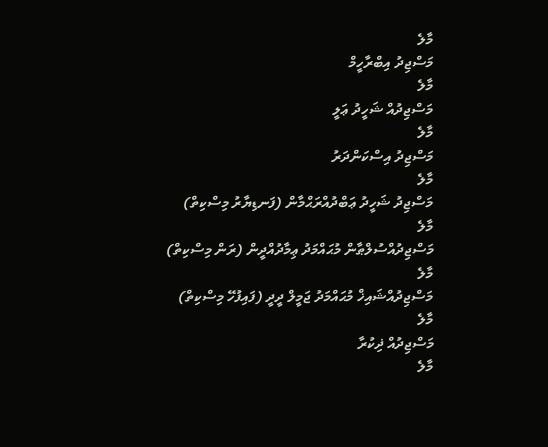މާލެ
މަސްޖިދު އިބްރާހީމް
މާލެ
މަސްޖިދުއް ޝަހީދު ޢަލީ
މާލެ
މަސްޖިދު އިސްކަންދަރު
މާލެ
މަސްޖިދު ޝަހީދު ޢަބްދުއްރަޙްމާން (ފަނޑިޔާރު މިސްކިތް)
މާލެ
މަސްޖިދުއްސުލްޠާން މުޙައްމަދު ޢިމާދުއްދީން (ރަން މިސްކިތް)
މާލެ
މަސްޖިދުއްޝައިޚް މުޙައްމަދު ޖަމީލް ދީދީ (ފައިފުހޭ މިސްކިތް)
މާލެ
މަސްޖިދުއް ޛިކުރާ
މާލެ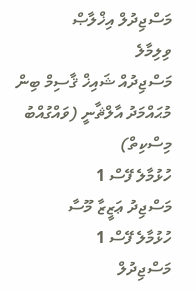މަސްޖިދުލް އިޚްލާޞް
ވިލިމާލެ
މަސްޖިދުއް ޝައިޚް ޤާސިމް ބިން މުޙައްމަދު އާލްޘާނީ (ވައްގުއްބު މިސްކިތް)
ހުޅުމާލެ ފޭސް 1
މަސްޖިދު ޢަޒީޒާ މޫސާ
ހުޅުމާލެ ފޭސް 1
މަސްޖިދުލް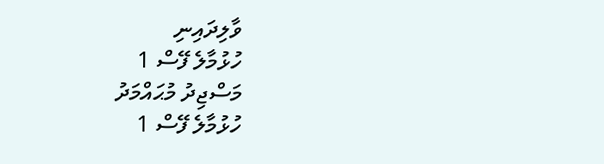ވާލިދައިނި
ހުޅުމާލެ ފޭސް 1
މަސްޖިދު މުޙައްމަދު
ހުޅުމާލެ ފޭސް 1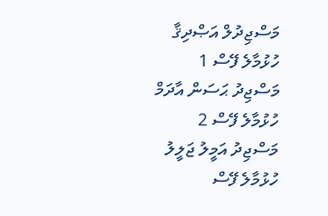މަސްޖިދުލް އަޞްދިޤާ
ހުޅުމާލެ ފޭސް 1
މަސްޖިދު ޙަސަން އާދަމް
ހުޅުމާލެ ފޭސް 2
މަސްޖިދު އަމީލު ޖަލީލު
ހުޅުމާލެ ފޭސް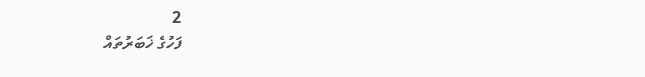2
ފަހުގެ ޚަބަރުތައް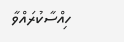ހިއްސާކުރައްވާ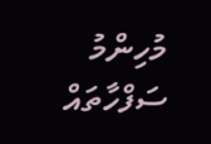މުހިންމު ސަފްހާތައް